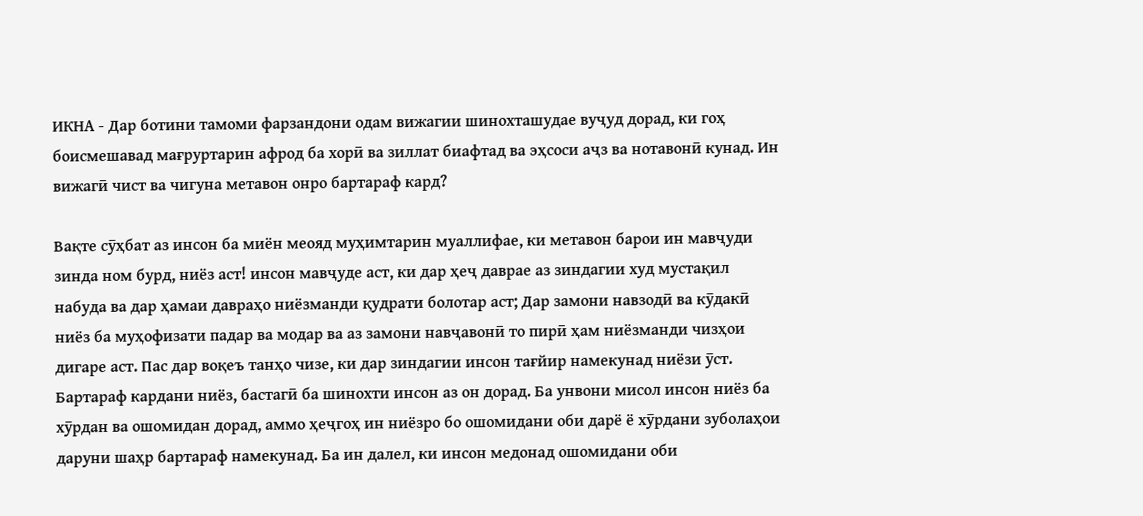ИКНА - Дар ботини тамоми фарзандони одам вижагии шинохташудае вуҷуд дорад, ки гоҳ боисмешавад мағруртарин афрод ба хорӣ ва зиллат биафтад ва эҳсоси аҷз ва нотавонӣ кунад. Ин вижагӣ чист ва чигуна метавон онро бартараф кард?

Вақте сӯҳбат аз инсон ба миён меояд муҳимтарин муаллифае, ки метавон барои ин мавҷуди зинда ном бурд, ниёз аст! инсон мавҷуде аст, ки дар ҳеҷ даврае аз зиндагии худ мустақил набуда ва дар ҳамаи давраҳо ниёзманди қудрати болотар аст; Дар замони навзодӣ ва кӯдакӣ ниёз ба муҳофизати падар ва модар ва аз замони навҷавонӣ то пирӣ ҳам ниёзманди чизҳои дигаре аст. Пас дар воқеъ танҳо чизе, ки дар зиндагии инсон тағйир намекунад ниёзи ӯст.
Бартараф кардани ниёз, бастагӣ ба шинохти инсон аз он дорад. Ба унвони мисол инсон ниёз ба хӯрдан ва ошомидан дорад, аммо ҳеҷгоҳ ин ниёзро бо ошомидани оби дарё ё хӯрдани зуболаҳои даруни шаҳр бартараф намекунад. Ба ин далел, ки инсон медонад ошомидани оби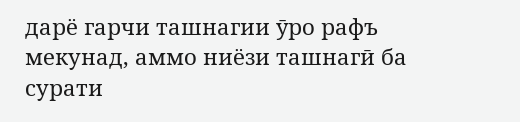дарё гарчи ташнагии ӯро рафъ мекунад, аммо ниёзи ташнагӣ ба сурати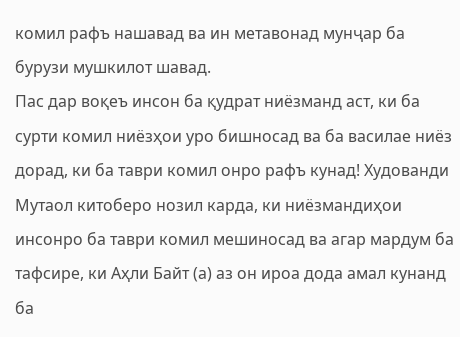комил рафъ нашавад ва ин метавонад мунҷар ба бурузи мушкилот шавад.
Пас дар воқеъ инсон ба қудрат ниёзманд аст, ки ба сурти комил ниёзҳои уро бишносад ва ба василае ниёз дорад, ки ба таври комил онро рафъ кунад! Худованди Мутаол китоберо нозил карда, ки ниёзмандиҳои инсонро ба таври комил мешиносад ва агар мардум ба тафсире, ки Аҳли Байт (а) аз он ироа дода амал кунанд ба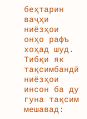беҳтарин ваҷҳи ниёзҳои онҳо рафъ хоҳад шуд.
Тибқи як тақсимбандӣ ниёзҳои инсон ба ду гуна тақсим мешавад: